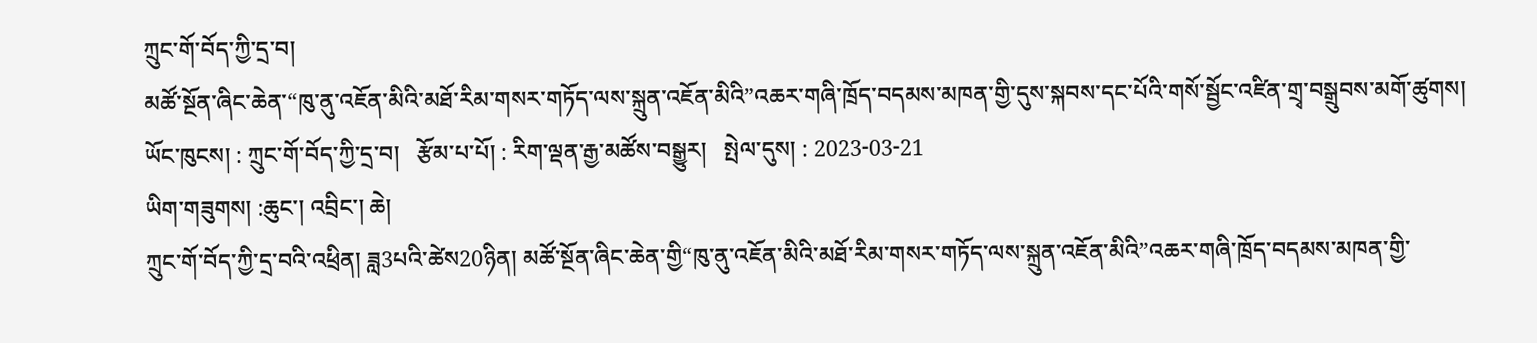ཀྲུང་གོ་བོད་ཀྱི་དྲ་བ།
མཚོ་སྔོན་ཞིང་ཆེན་“ཁུ་ནུ་འཇོན་མིའི་མཐོ་རིམ་གསར་གཏོད་ལས་སྐྲུན་འཇོན་མིའི”འཆར་གཞི་ཁྲོད་བདམས་མཁན་གྱི་དུས་སྐབས་དང་པོའི་གསོ་སྦྱོང་འཛིན་གྲྭ་བསྒྲུབས་མགོ་ཚུགས།
ཡོང་ཁུངས། : ཀྲུང་གོ་བོད་ཀྱི་དྲ་བ།   རྩོམ་པ་པོ། : རིག་ལྡན་རྒྱ་མཚོས་བསྒྱུར།   སྤེལ་དུས། : 2023-03-21
ཡིག་གཟུགས། :ཆུང་། འབྲིང་། ཆེ།
ཀྲུང་གོ་བོད་ཀྱི་དྲ་བའི་འཕྲིན། ཟླ3པའི་ཚེས20ཉིན། མཚོ་སྔོན་ཞིང་ཆེན་གྱི“ཁུ་ནུ་འཇོན་མིའི་མཐོ་རིམ་གསར་གཏོད་ལས་སྐྲུན་འཇོན་མིའི”འཆར་གཞི་ཁྲོད་བདམས་མཁན་གྱི་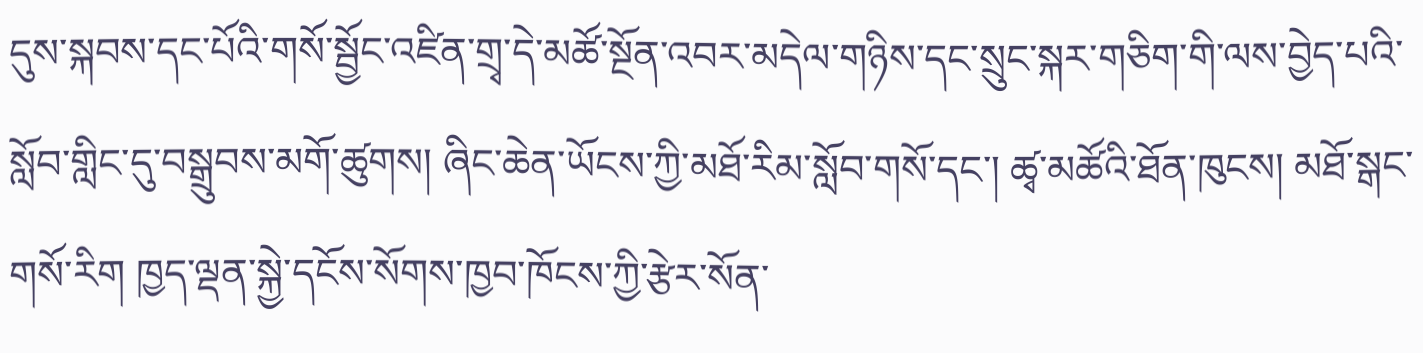དུས་སྐབས་དང་པོའི་གསོ་སྦྱོང་འཛིན་གྲྭ་དེ་མཚོ་སྔོན་འབར་མདེལ་གཉིས་དང་སྲུང་སྐར་གཅིག་གི་ལས་བྱེད་པའི་སློབ་གླིང་དུ་བསྒྲུབས་མགོ་ཚུགས། ཞིང་ཆེན་ཡོངས་ཀྱི་མཐོ་རིམ་སློབ་གསོ་དང་། ཚྭ་མཚོའི་ཐོན་ཁུངས། མཐོ་སྒང་གསོ་རིག ཁྱད་ལྡན་སྐྱེ་དངོས་སོགས་ཁྱབ་ཁོངས་ཀྱི་རྩེར་སོན་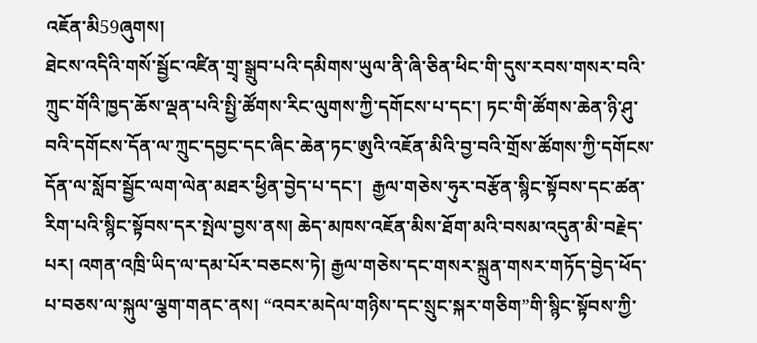འཇོན་མི59ཞུགས།
ཐེངས་འདིའི་གསོ་སྦྱོང་འཛིན་གྲྭ་སྒྲུབ་པའི་དམིགས་ཡུལ་ནི་ཞི་ཅིན་ཕིང་གི་དུས་རབས་གསར་བའི་ཀྲུང་གོའི་ཁྱད་ཆོས་ལྡན་པའི་སྤྱི་ཚོགས་རིང་ལུགས་ཀྱི་དགོངས་པ་དང་། ཏང་གི་ཚོགས་ཆེན་ཉི་ཤུ་བའི་དགོངས་དོན་ལ་ཀྲུང་དབྱང་དང་ཞིང་ཆེན་ཏང་ཨུའི་འཇོན་མིའི་བྱ་བའི་གྲོས་ཚོགས་ཀྱི་དགོངས་དོན་ལ་སློབ་སྦྱོང་ལག་ལེན་མཐར་ཕྱིན་བྱེད་པ་དང་།  རྒྱལ་གཅེས་ཧུར་བརྩོན་སྙིང་སྟོབས་དང་ཚན་རིག་པའི་སྙིང་སྟོབས་དར་སྤེལ་བྱས་ནས། ཆེད་མཁས་འཇོན་མིས་ཐོག་མའི་བསམ་འདུན་མི་བརྗེད་པར། འགན་འཁྲི་ཡིད་ལ་དམ་པོར་བཅངས་ཏེ། རྒྱལ་གཅེས་དང་གསར་སྐྲུན་གསར་གཏོད་བྱེད་ཕོད་པ་བཅས་ལ་སྐུལ་ལྕག་གནང་ནས། “འབར་མདེལ་གཉིས་དང་སྲུང་སྐར་གཅིག”གི་སྙིང་སྟོབས་ཀྱི་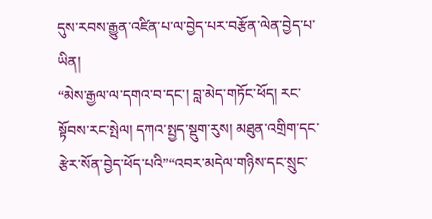དུས་རབས་རྒྱུན་འཛིན་པ་ལ་བྱེད་པར་བརྩོན་ལེན་བྱེད་པ་ཡིན།
“མེས་རྒྱལ་ལ་དགའ་བ་དང་། བླ་མེད་གཏོང་ཕོད། རང་སྟོབས་རང་སྤེལ། དཀའ་སྤྱད་སྡུག་རུས། མཐུན་འགྲིག་དང་རྩེར་སོན་བྱེད་ཕོད་པའི”“འབར་མདེལ་གཉིས་དང་སྲུང་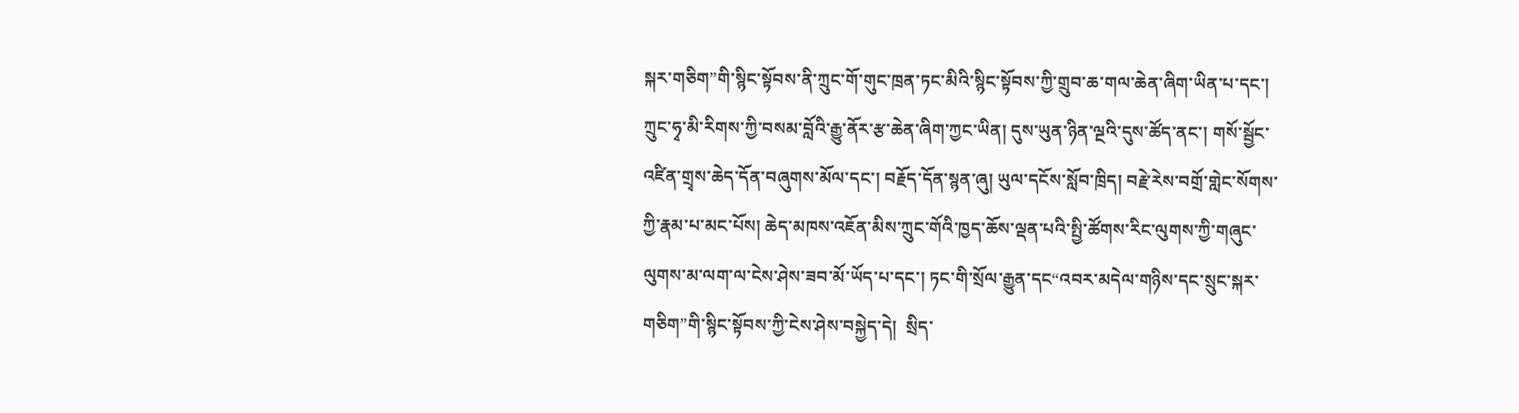སྐར་གཅིག”གི་སྙིང་སྟོབས་ནི་ཀྲུང་གོ་གུང་ཁྲན་ཏང་མིའི་སྙིང་སྟོབས་ཀྱི་གྲུབ་ཆ་གལ་ཆེན་ཞིག་ཡིན་པ་དང་། ཀྲུང་ཧྭ་མི་རིགས་ཀྱི་བསམ་བློའི་རྒྱུ་ནོར་རྩ་ཆེན་ཞིག་ཀྱང་ཡིན། དུས་ཡུན་ཉིན་ལྔའི་དུས་ཚོད་ནང་། གསོ་སྦྱོང་འཛིན་གྲྭས་ཆེད་དོན་བཞུགས་མོལ་དང་། བརྗོད་དོན་སྙན་ཞུ། ཡུལ་དངོས་སློབ་ཁྲིད། བརྗེ་རེས་བགྲོ་གླེང་སོགས་ཀྱི་རྣམ་པ་མང་པོས། ཆེད་མཁས་འཇོན་མིས་ཀྲུང་གོའི་ཁྱད་ཆོས་ལྡན་པའི་སྤྱི་ཚོགས་རིང་ལུགས་ཀྱི་གཞུང་ལུགས་མ་ལག་ལ་ངེས་ཤེས་ཟབ་མོ་ཡོད་པ་དང་། ཏང་གི་སྲོལ་རྒྱུན་དང“འབར་མདེལ་གཉིས་དང་སྲུང་སྐར་གཅིག”གི་སྙིང་སྟོབས་ཀྱི་ངེས་ཤེས་བསྐྱེད་དེ།  སྲིད་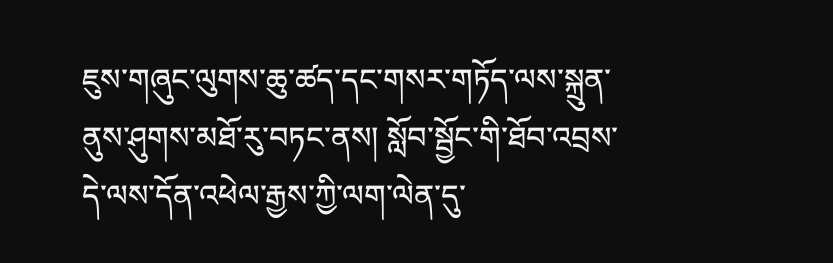ཇུས་གཞུང་ལུགས་ཆུ་ཚད་དང་གསར་གཏོད་ལས་སྐྲུན་ནུས་ཤུགས་མཐོ་རུ་བཏང་ནས། སློབ་སྦྱོང་གི་ཐོབ་འབྲས་དེ་ལས་དོན་འཕེལ་རྒྱས་ཀྱི་ལག་ལེན་དུ་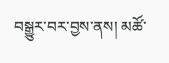བསྒྱུར་བར་བྱས་ནས། མཚོ་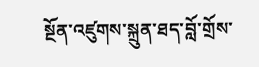སྔོན་འཛུགས་སྐྲུན་ཐད་བློ་གྲོས་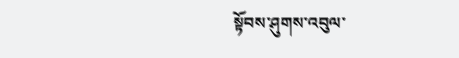སྟོབས་ཤུགས་འབུལ་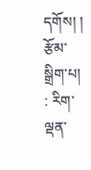དགོས། །
རྩོམ་སྒྲིག་པ། : རིག་ལྡན་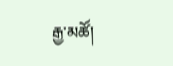རྒྱ་མཚོ།